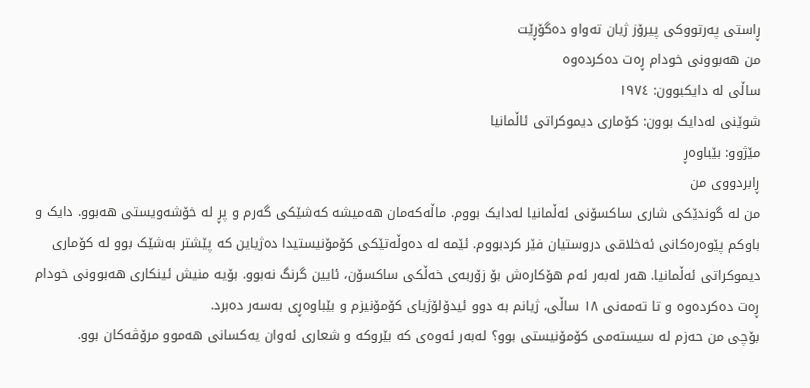ڕاستی پەرتووکی پیرۆز ژیان تەواو دەگۆڕێت
من هەبوونی خودام ڕەت دەکردەوە
ساڵی لە دایکبوون: ١٩٧٤
شوێنی لەدایک بوون: کۆماری دیموکراتی ئاڵمانیا
مێژوو: بێباوەڕ
ڕابردووی من
من لە گوندێکی شاری ساکسۆنی ئەڵمانیا لەدایک بووم. ماڵەکەمان هەمیشە کەشێکی گەرم و پڕ لە خۆشەویستی هەبوو. دایک و باوکم پێوەرەکانی ئەخلاقی دروستیان فێر کردبووم. ئێمە لە دەوڵەتێکی کۆمۆنیستیدا دەژیاین کە پێشتر بەشێک بوو لە کۆماری دیموکراتی ئەڵمانیا. هەر لەبەر ئەم هۆکارەش بۆ زۆربەی خەڵکی ساکسۆن، ئایین گرنگ نەبوو. بۆیە منیش ئینکاری هەبوونی خودام ڕەت دەکردەوە و تا تەمەنی ١٨ ساڵی، ژیانم بە دوو ئیدۆلۆژیای کۆمۆنیزم و بێباوەڕی بەسەر دەبرد.
بۆچی من حەزم لە سیستەمی کۆمۆنیستی بوو؟ لەبەر ئەوەی کە بێروکە و شعاری ئەوان یەکسانی هەموو مرۆڤەکان بوو.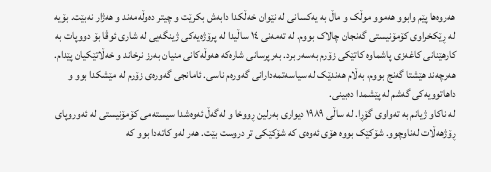هەروەها پێم وابوو هەموو موڵک و ماڵ بە یەکسانی لە نێوان خەڵکدا دابەش بکرێت و چیتر دەوڵەمەند و هەژار نەبێت. بۆیە لە ڕێکخراوی کۆمۆنیستی گەنجان چالاک بووم. لە تەمەنی ١٤ ساڵیدا لە پرۆژەیەکی ژینگەیی لە شاری ئوڤا بۆ دووپات بە کارهێنانی کاغەزی پاشماوە کاتێکی زۆرم بەسەر برد. بەرپرسانی شارەکە هەوڵەکانی منیان بەرز نرخاند و خەڵاتێکیان پێدام. هەرچەند هێشتا گەنج بووم، بەڵام هەندێک لە سیاسەتمەدارانی گەورەم ناسی. ئامانجی گەورەی زۆرم لە مێشکدا بوو و داهاتوویەکی گەشم لە پێشمدا دەبینی.
لە ناکاو ژیانم بە تەواوی گۆڕا. لە ساڵی ١٩٨٩ دیواری بەرلین ڕووخا و لەگەڵ ئەوەشدا سیستەمی کۆمۆنیستی لە ئەوروپای ڕۆژهەڵات لەناوچوو. شۆکێک بووە هۆی ئەوەی کە شۆکێکی تر دروست بێت. هەر لەو کاتەدا بوو کە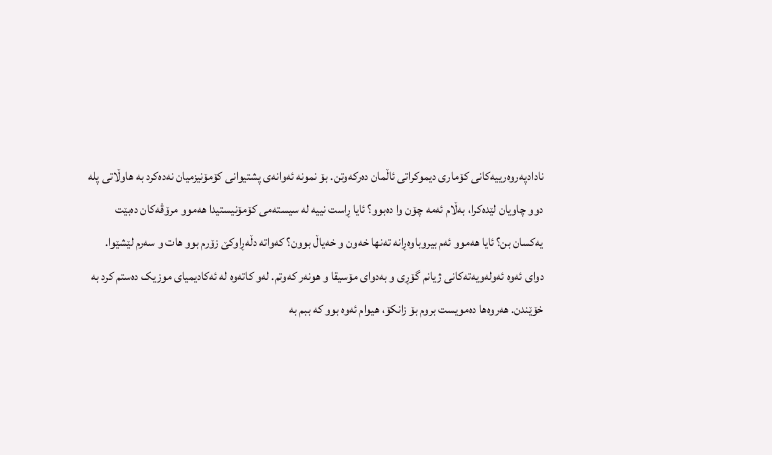نادادپەروەرییەکانی کۆماری دیموکراتی ئاڵمان دەرکەوتن. بۆ نمونە ئەوانەی پشتیوانی کۆمۆنیزمیان نەدەکرد بە هاوڵاتی پلە دوو چاویان لێدەکرا، بەڵام ئەمە چۆن وا دەبوو؟ ئایا ڕاست نییە لە سیستەمی کۆمۆنیستیدا هەموو مرۆڤەکان دەبێت یەکسان بن؟ ئایا هەموو ئەم بیروباوەڕانە تەنها خەون و خەیاڵ بوون؟ کەواتە دڵەڕاوکێ زۆرم بوو هات و سەرم لێشێوا.
دوای ئەوە ئەولەویەتەکانی ژیانم گۆڕی و بەدوای مۆسیقا و هونەر کەوتم. لەو کاتەوە لە ئەکادیمیای موزیک دەستم کرد بە خۆێندن. هەروەها دەمویست بروم بۆ زانکۆ، هیوام ئەوە بوو کە ببم بە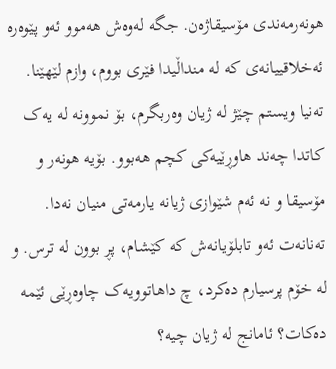هونەرمەندی مۆسیقاژەن. جگە لەوەش هەموو ئەو پێوەرە ئەخلاقییانەی کە لە منداڵیدا فێری بووم، وازم لێهێنا. تەنیا ویستم چێژ لە ژیان وەربگرم، بۆ نموونە لە یەک کاتدا چەند هاوڕێیەکی کچم هەبوو. بۆیە هونەر و مۆسیقا و نە ئەم شێوازی ژیانە یارمەتی منیان نەدا. تەنانەت ئەو تابلۆیانەش کە کێشام، پڕ بوون لە ترس. و لە خۆم پرسیارم دەکرد، چ داهاتوویەک چاوەڕێی ئێمە دەکات؟ ئامانج لە ژیان چیە؟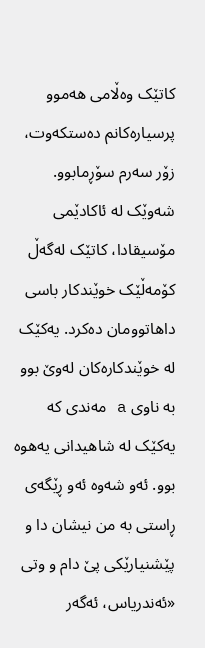کاتێک وەڵامی هەموو پرسیارەکانم دەستکەوت، زۆر سەرم سۆڕمابوو. شەوێک لە ئاکادێمی مۆسیقادا، کاتێک لەگەڵ کۆمەڵێک خوێندکار باسی داهاتوومان دەکرد. یەکێک لە خوێندکارەکان لەوێ بوو بە ناوی a مەندی کە یەکێک لە شاهیدانی یەهوە بوو. ئەو شەوە ئەو ڕێگەی ڕاستی بە من نیشان دا و پێشنیارێکی پێ دام و وتی «ئەندریاس، ئەگەر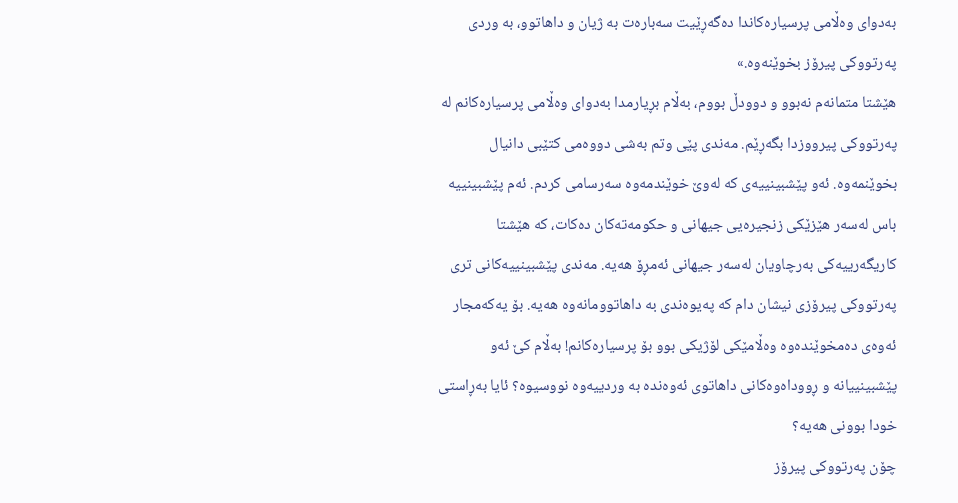بەدوای وەڵامی پرسیارەکاندا دەگەڕێیت سەبارەت بە ژیان و داهاتوو، بە وردی پەرتووکی پیرۆز بخوێنەوە.»
هێشتا متمانەم نەبوو و دوودڵ بووم، بەڵام بڕیارمدا بەدوای وەڵامی پرسیارەکانم لە پەرتووکی پیرووزدا بگەڕێم. مەندی پێی وتم بەشی دووەمی کتێبی دانیال بخوێنمەوە. ئەو پێشبینییەی کە لەوێ خوێندمەوە سەرسامی کردم. ئەم پێشبینییە باس لەسەر هێزێکی زنجیرەیی جیهانی و حکومەتەکان دەکات، کە هێشتا کاریگەرییەکی بەرچاویان لەسەر جیهانی ئەمڕۆ هەیە. مەندی پێشبینییەکانی تری پەرتووکی پیرۆزی نیشان دام کە پەیوەندی بە داهاتوومانەوە هەیە. بۆ یەکەمجار ئەوەی دەمخوێندەوە وەڵامێکی لۆژیکی بوو بۆ پرسیارەکانم! بەڵام کێ ئەو پێشبینییانە و ڕووداەوەکانی داهاتوی ئەوەندە بە وردییەوە نووسیوە؟ ئایا بەڕاستی خودا بوونی هەیە؟
چۆن پەرتووکی پیرۆز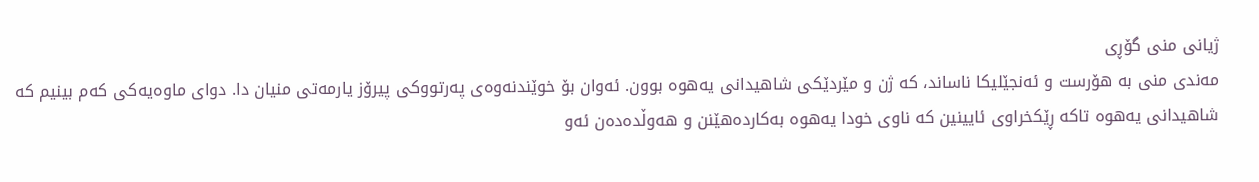ژیانی منی گۆڕی
مەندی منی بە هۆرست و ئەنجێلیکا ناساند، کە ژن و مێردێکی شاهیدانی یەهوە بوون. ئەوان بۆ خوێندنەوەی پەرتووکی پیرۆز یارمەتی منیان دا. دوای ماوەیەکی کەم بینیم کە شاهیدانی یەهوە تاکە ڕێکخراوی ئایینین کە ناوی خودا یەهوە بەکاردەهێنن و هەوڵدەدەن ئەو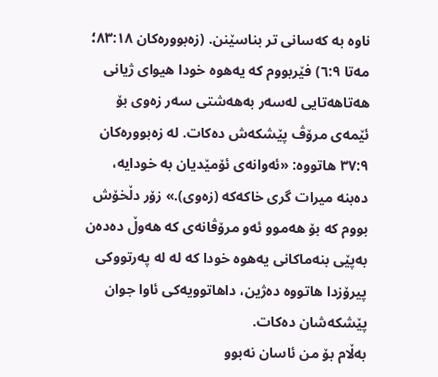ناوە بە کەسانی تر بناسێنن. (زەبوورەکان ٨٣:١٨؛ مەتا ٦:٩) فێربووم کە یەهوە خودا هیوای ژیانی هەتاهەتایی لەسەر بەهەشتی سەر زەوی بۆ ئێمەی مرۆڤ پێشکەش دەکات. لە زەبوورەکان ٣٧:٩ هاتووە: «ئەوانەی ئۆمێدیان بە خودایە، دەبنە میرات گری خاکەکە (زەوی).» زۆر دڵخۆش بووم کە بۆ هەموو ئەو مرۆڤانەی کە هەوڵ دەدەن بەپێی بنەماکانی یەهوە خودا کە لە لە پەرتووکی پیرۆزدا هاتووە دەژین، داهاتوویەکی ئاوا جوان پێشکەشان دەکات.
بەڵام بۆ من ئاسان نەبوو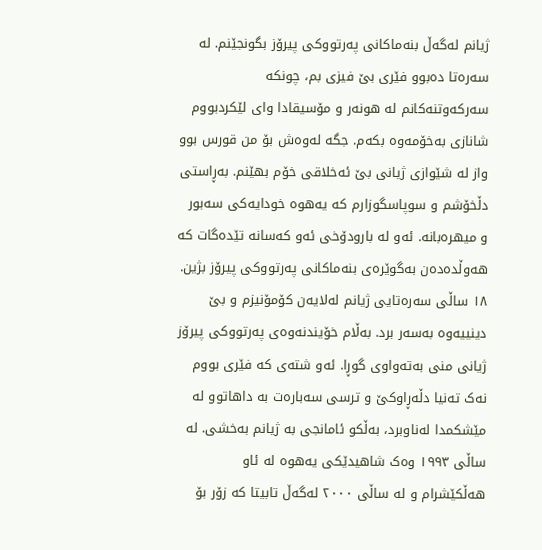ژیانم لەگەڵ بنەماکانی پەرتووکی پیرۆز بگونجێنم. لە سەرەتا دەبوو فێری بێ فیزی بم، چونکە سەرکەوتنەکانم لە هونەر و مۆسیقادا وای لێکردبووم شانازی بەخۆمەوە بکەم. جگە لەوەش بۆ من قورس بوو واز لە شێوازی ژیانی بێ ئەخلاقی خۆم بهێنم. بەڕاستی دڵخۆشم و سوپاسگوزارم کە یەهوە خودایەکی سەبور و میهرەبانە. ئەو لە بارودۆخی ئەو کەسانە تێدەگات کە هەوڵدەدەن بەگوێرەی بنەماکانی پەرتووکی پیرۆز بژین.
١٨ ساڵی سەرەتایی ژیانم لەلایەن کۆمۆنیزم و بێ دینییەوە بەسەر برد. بەڵام خۆیندنەوەی پەرتووکی پیرۆز ژیانی منی بەتەواوی گوڕا. ئەو شتەی کە فێری بووم نەک تەنیا دڵەڕاوکێ و ترسی سەبارەت بە داهاتوو لە مێشکمدا لەناوبرد، بەڵکو ئامانجی بە ژیانم بەخشی. لە ساڵی ١٩٩٣ وەک شاهیدێکی یەهوە لە ئاو هەڵکێشرام و لە ساڵی ٢٠٠٠ لەگەڵ تابیتا کە زۆر بۆ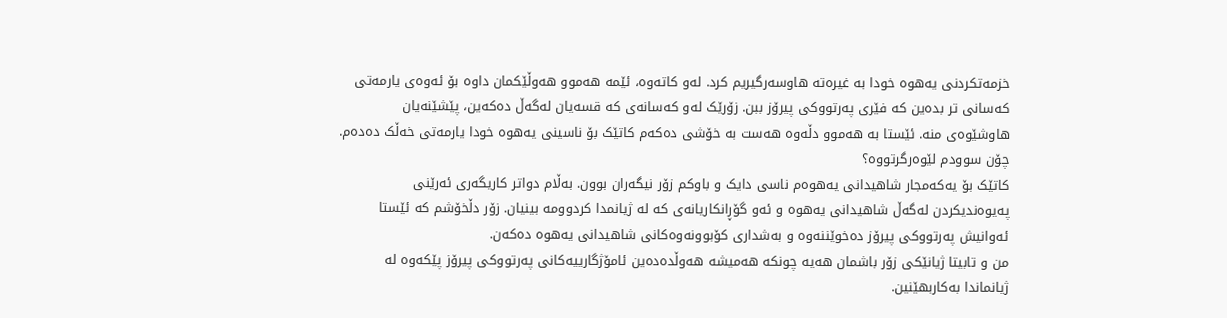خزمەتکردنی یەهوە خودا بە غیرەتە هاوسەرگیریم کرد. لەو کاتەوە، ئێمە هەموو هەوڵێکمان داوە بۆ ئەوەی یارمەتی کەسانی تر بدەین کە فێری پەرتووکی پیرۆز ببن. زۆرێک لەو کەسانەی کە قسەیان لەگەڵ دەکەین، پێشێنەیان هاوشێوەی منە. ئێستا بە هەموو دڵەوە هەست بە خۆشی دەکەم کاتێک بۆ ناسینی یەهوە خودا یارمەتی خەڵک دەدەم.
چۆن سوودم لێوەرگرتووە؟
کاتێک بۆ یەکەمجار شاهیدانی یەهوەم ناسی دایک و باوکم زۆر نیگەران بوون. بەڵام دواتر کاریگەری ئەرێنی پەیوەندیکردن لەگەڵ شاهیدانی یەهوە و ئەو گۆڕانکاریانەی کە لە ژیانمدا کردوومە بینیان. زۆر دڵخۆشم کە ئێستا ئەوانیش پەرتووکی پیرۆز دەخوێننەوە و بەشداری کۆبوونەوەکانی شاهیدانی یەهوە دەکەن.
من و تابیتا ژیانێکی زۆر باشمان هەیە چونکە هەمیشە هەوڵدەدەین ئامۆژگارییەکانی پەرتووکی پیرۆز پێکەوە لە ژیانماندا بەکاربهێنین.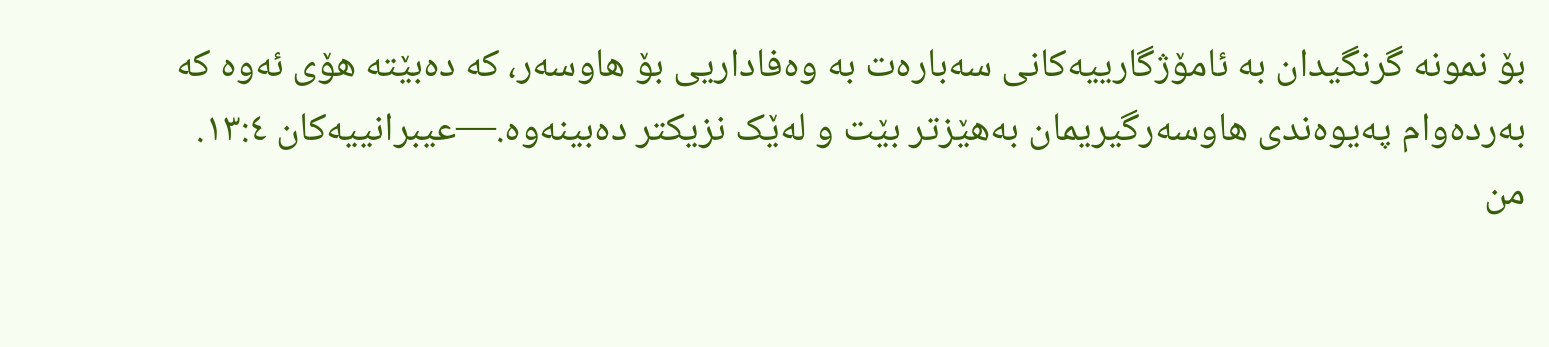بۆ نمونە گرنگیدان بە ئامۆژگارییەکانی سەبارەت بە وەفاداریی بۆ هاوسەر، کە دەبێتە هۆی ئەوە کە بەردەوام پەیوەندی هاوسەرگیریمان بەهێزتر بێت و لەێک نزیکتر دەبینەوە.—عیبرانییەکان ١٣:٤.
من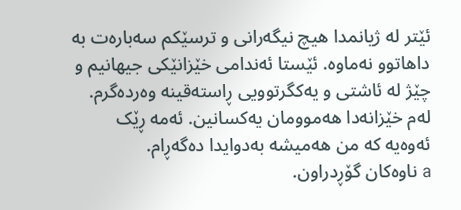ئێتر لە ژیانمدا هیچ نیگەرانی و ترسێکم سەبارەت بە داهاتوو نەماوە. ئێستا ئەندامی خێزانێکی جیهانیم و چێژ لە ئاشتی و یەکگرتوویی ڕاستەقینە وەردەگرم. لەم خێزانەدا هەموومان یەکسانین. ئەمە ڕێک ئەوەیە کە من هەمیشە بەدوایدا دەگەڕام.
a ناوەکان گۆڕدراون.